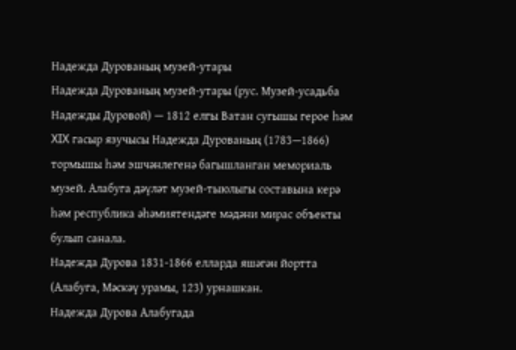Надежда Дурованың музей-утары
Надежда Дурованың музей-утары (рус. Музей-усадьба Надежды Дуровой) — 1812 елгы Ватан сугышы герое һәм XIX гасыр язучысы Надежда Дурованың (1783—1866) тормышы һәм эшчәнлегенә багышланган мемориаль музей. Алабуга дәүләт музей-тыюлыгы составына керә һәм республика әһәмиятендәге мәдәни мирас объекты булып санала.
Надежда Дурова 1831-1866 елларда яшәгән йортта (Алабуга, Мәскәү урамы, 123) урнашкан.
Надежда Дурова Алабугада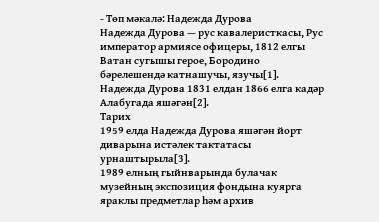- Төп мәкалә: Надежда Дурова
Надежда Дурова — рус кавалеристкасы, Рус император армиясе офицеры, 1812 елгы Ватан сугышы герое, Бородино бәрелешендә катнашучы, язучы[1].
Надежда Дурова 1831 елдан 1866 елга кадәр Алабугада яшәгән[2].
Тарих
1959 елда Надежда Дурова яшәгән йорт диварына истәлек тактатасы урнаштырыла[3].
1989 елның гыйнварында булачак музейның экспозиция фондына куярга яраклы предметлар һәм архив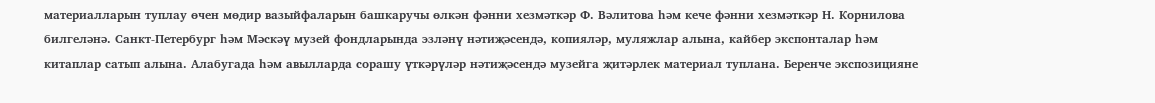материалларын туплау өчен мөдир вазыйфаларын башкаручы өлкән фәнни хезмәткәр Ф. Вәлитова һәм кече фәнни хезмәткәр Н. Корнилова билгеләнә. Санкт-Петербург һәм Мәскәү музей фондларында эзләнү нәтиҗәсендә, копияләр, муляжлар алына, кайбер экспонталар һәм китаплар сатып алына. Алабугада һәм авылларда сорашу үткәрүләр нәтиҗәсендә музейга җитәрлек материал туплана. Беренче экспозицияне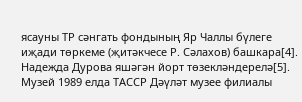ясауны ТР сәнгать фондының Яр Чаллы бүлеге иҗади төркеме (җитәкчесе Р. Сәлахов) башкара[4]. Надежда Дурова яшәгән йорт төзекләндерелә[5].
Музей 1989 елда ТАССР Дәүләт музее филиалы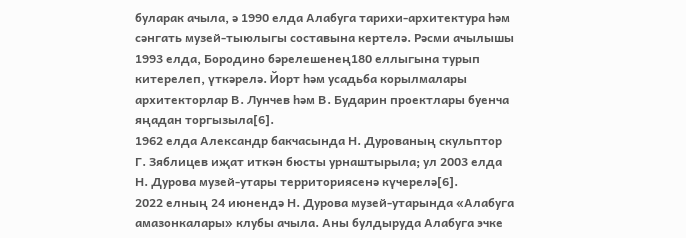буларак ачыла, ә 1990 елда Алабуга тарихи-архитектура һәм сәнгать музей-тыюлыгы составына кертелә. Рәсми ачылышы 1993 елда, Бородино бәрелешенең180 еллыгына турып китерелеп, үткәрелә. Йорт һәм усадьба корылмалары архитекторлар В. Лунчев һәм В. Бударин проектлары буенча яңадан торгызыла[6].
1962 елда Александр бакчасында Н. Дурованың скульптор Г. Зяблицев иҗат иткән бюсты урнаштырыла; ул 2003 елда Н. Дурова музей-утары территориясенә күчерелә[6].
2022 елның 24 июнендә Н. Дурова музей-утарында «Алабуга амазонкалары» клубы ачыла. Аны булдыруда Алабуга эчке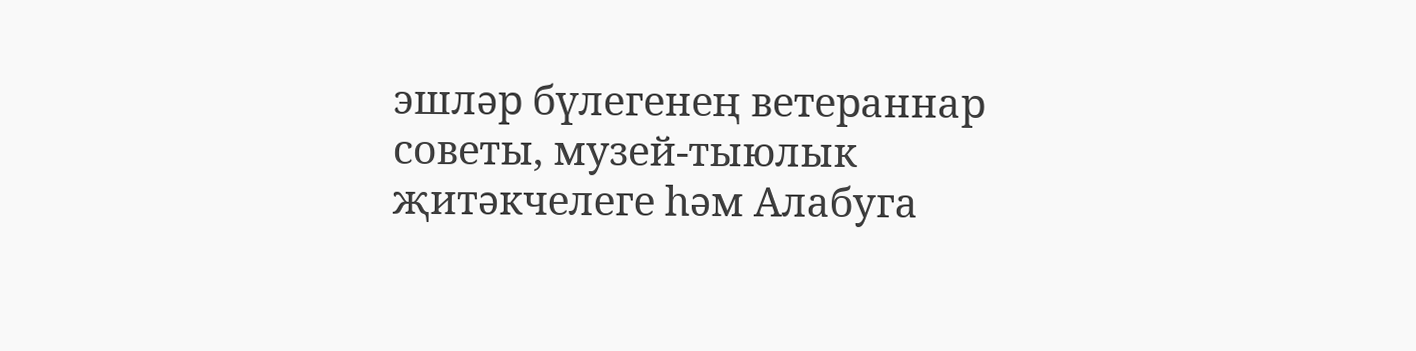эшләр бүлегенең ветераннар советы, музей-тыюлык җитәкчелеге һәм Алабуга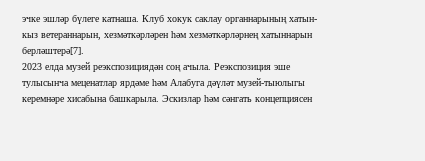эчке эшләр бүлеге катнаша. Клуб хокук саклау органнарының хатын-кыз ветераннарын, хезмәткәрләрен һәм хезмәткәрләрнең хатыннарын берләштерә[7].
2023 елда музей реэкспозициядән соң ачыла. Реэкспозиция эше тулысынча меценатлар ярдәме һәм Алабуга дәүләт музей-тыюлыгы керемнәре хисабына башкарыла. Эскизлар һәм сәнгать концепциясен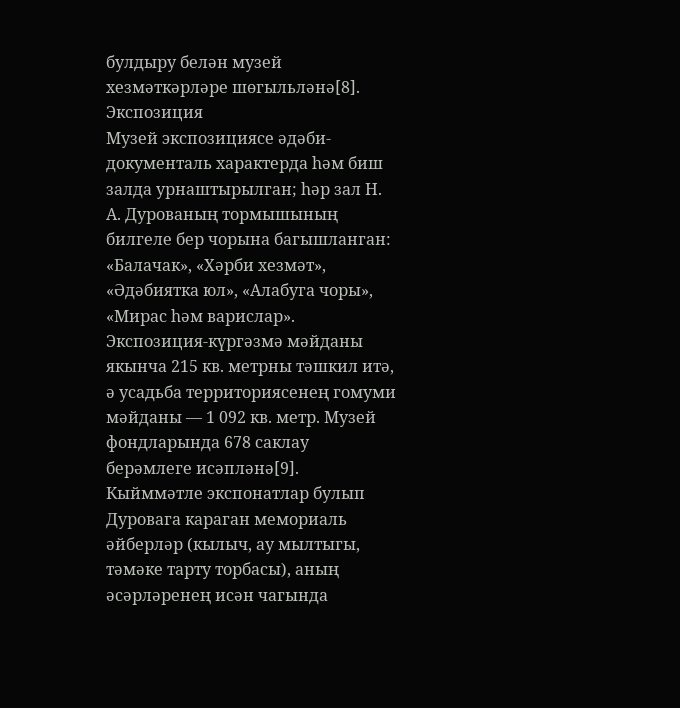булдыру белән музей хезмәткәрләре шөгыльләнә[8].
Экспозиция
Музей экспозициясе әдәби-документаль характерда һәм биш залда урнаштырылган; һәр зал Н. А. Дурованың тормышының билгеле бер чорына багышланган: «Балачак», «Хәрби хезмәт», «Әдәбиятка юл», «Алабуга чоры», «Мирас һәм варислар». Экспозиция-күргәзмә мәйданы якынча 215 кв. метрны тәшкил итә, ә усадьба территориясенең гомуми мәйданы — 1 092 кв. метр. Музей фондларында 678 саклау берәмлеге исәпләнә[9].
Кыйммәтле экспонатлар булып Дуровага караган мемориаль әйберләр (кылыч, ау мылтыгы, тәмәке тарту торбасы), аның әсәрләренең исән чагында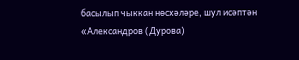басылып чыккан нөсхәләре, шул исәптән «Александров (Дурова)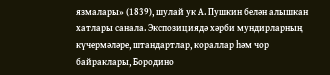язмалары» (1839), шулай ук А. Пушкин белән алышкан хатлары санала. Экспозициядә хәрби мундирларның күчермәләре, штандартлар, кораллар һәм чор байраклары, Бородино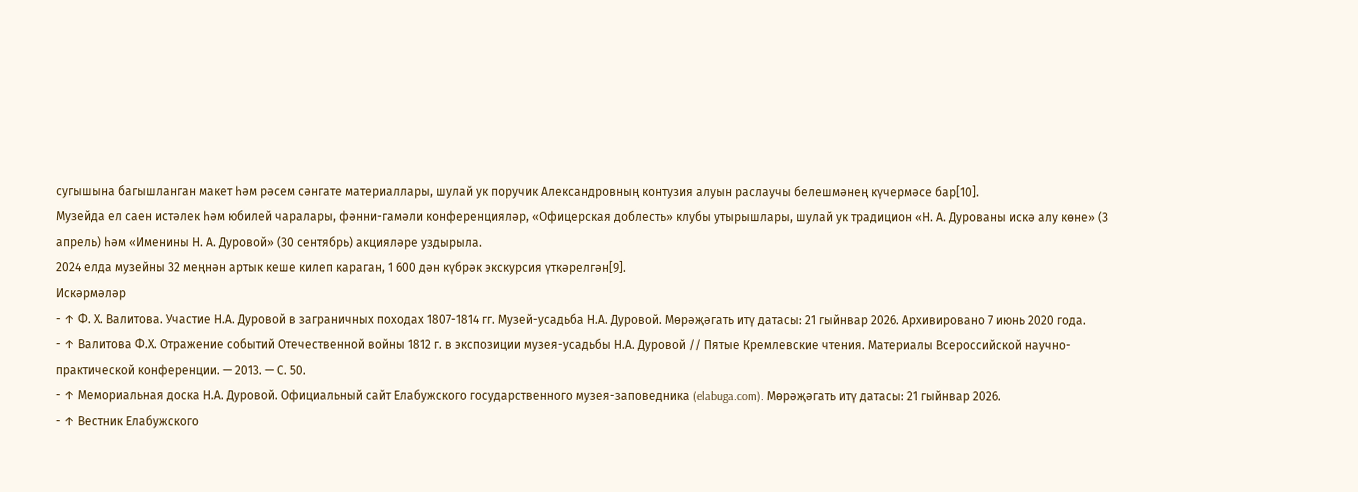сугышына багышланган макет һәм рәсем сәнгате материаллары, шулай ук поручик Александровның контузия алуын раслаучы белешмәнең күчермәсе бар[10].
Музейда ел саен истәлек һәм юбилей чаралары, фәнни-гамәли конференцияләр, «Офицерская доблесть» клубы утырышлары, шулай ук традицион «Н. А. Дурованы искә алу көне» (3 апрель) һәм «Именины Н. А. Дуровой» (30 сентябрь) акцияләре уздырыла.
2024 елда музейны 32 меңнән артык кеше килеп караган, 1 600 дән күбрәк экскурсия үткәрелгән[9].
Искәрмәләр
- ↑ Ф. Х. Валитова. Участие Н.А. Дуровой в заграничных походах 1807-1814 гг. Музей-усадьба Н.А. Дуровой. Мөрәҗәгать итү датасы: 21 гыйнвар 2026. Архивировано 7 июнь 2020 года.
- ↑ Валитова Ф.Х. Отражение событий Отечественной войны 1812 г. в экспозиции музея-усадьбы Н.А. Дуровой // Пятые Кремлевские чтения. Материалы Всероссийской научно-практической конференции. — 2013. — С. 50.
- ↑ Мемориальная доска Н.А. Дуровой. Официальный сайт Елабужского государственного музея-заповедника (elabuga.com). Мөрәҗәгать итү датасы: 21 гыйнвар 2026.
- ↑ Вестник Елабужского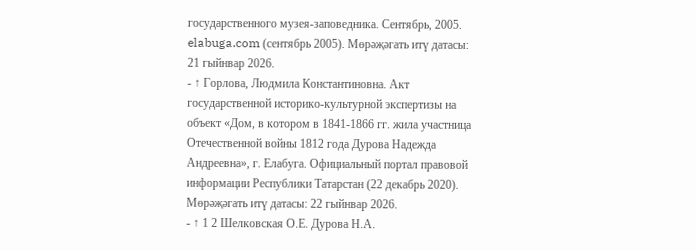государственного музея-заповедника. Сентябрь, 2005. elabuga.com (сентябрь 2005). Мөрәҗәгать итү датасы: 21 гыйнвар 2026.
- ↑ Горлова, Людмила Константиновна. Акт государственной историко-культурной экспертизы на объект «Дом, в котором в 1841-1866 гг. жила участница Отечественной войны 1812 года Дурова Надежда Андреевна», г. Елабуга. Официальный портал правовой информации Республики Татарстан (22 декабрь 2020). Мөрәҗәгать итү датасы: 22 гыйнвар 2026.
- ↑ 1 2 Шелковская О.Е. Дурова Н.А.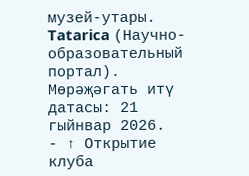музей-утары. Tatarica (Научно-образовательный портал). Мөрәҗәгать итү датасы: 21 гыйнвар 2026.
- ↑ Открытие клуба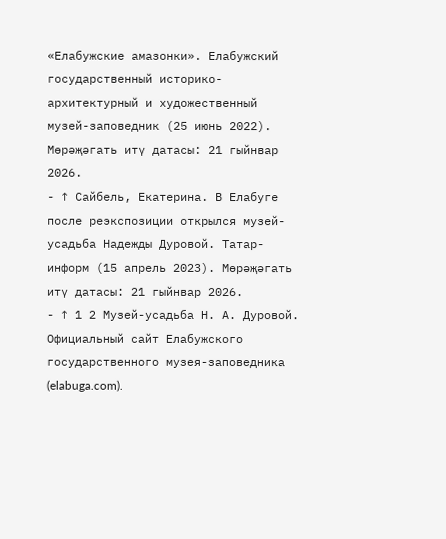«Елабужские амазонки». Елабужский государственный историко-архитектурный и художественный музей-заповедник (25 июнь 2022). Мөрәҗәгать итү датасы: 21 гыйнвар 2026.
- ↑ Сайбель, Екатерина. В Елабуге после реэкспозиции открылся музей-усадьба Надежды Дуровой. Татар-информ (15 апрель 2023). Мөрәҗәгать итү датасы: 21 гыйнвар 2026.
- ↑ 1 2 Музей-усадьба Н. А. Дуровой. Официальный сайт Елабужского государственного музея-заповедника (elabuga.com).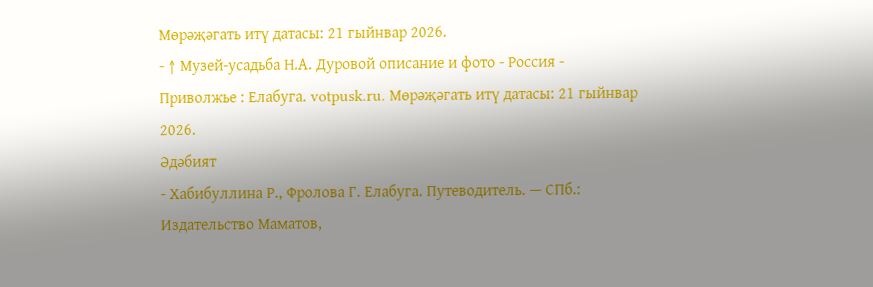Мөрәҗәгать итү датасы: 21 гыйнвар 2026.
- ↑ Музей-усадьба Н.А. Дуровой описание и фото - Россия - Приволжье : Елабуга. votpusk.ru. Мөрәҗәгать итү датасы: 21 гыйнвар 2026.
Әдәбият
- Хабибуллина Р., Фролова Г. Елабуга. Путеводитель. — СПб.: Издательство Маматов,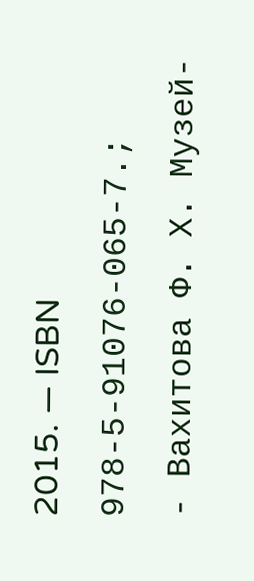2015. — ISBN 978-5-91076-065-7.;
- Вахитова Ф. Х. Музей-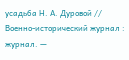усадьба Н. А. Дуровой // Военно-исторический журнал : журнал. —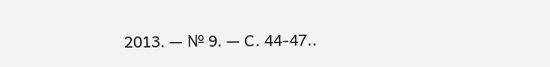2013. — № 9. — С. 44-47..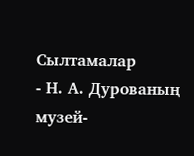Сылтамалар
- Н. А. Дурованың музей-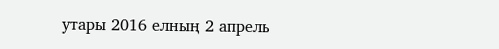утары 2016 елның 2 апрель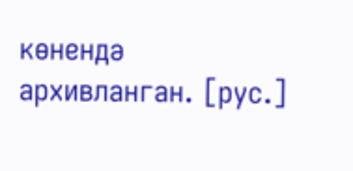көнендә архивланган. [рус.]